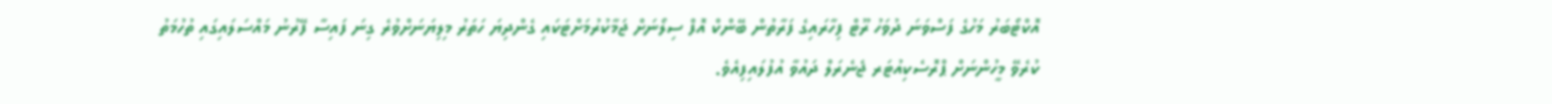އޮކްޓޯބަރު މަހުގެ ފަސްވަނަ ދުވަހު ރޫޓް ފިހާރައިގެ ފަރާތުން ބޭންކް އޮފް ސިލޯނަށް ޖަމާކުރުމަށްޓަކައި ގެންދިޔަ ހަތަރު މިލިޔަނަށްވުރެ ގިނަ ފައިސާ ފޭރުނު މައްސަލައިގައި ތުހުމަތު ކުރެވޭ މީހުންނަށް ޕްރޮސެކިއުޓަރ ޖެނެރަލް ދައުވާ އުފުލައިފިއެވެ.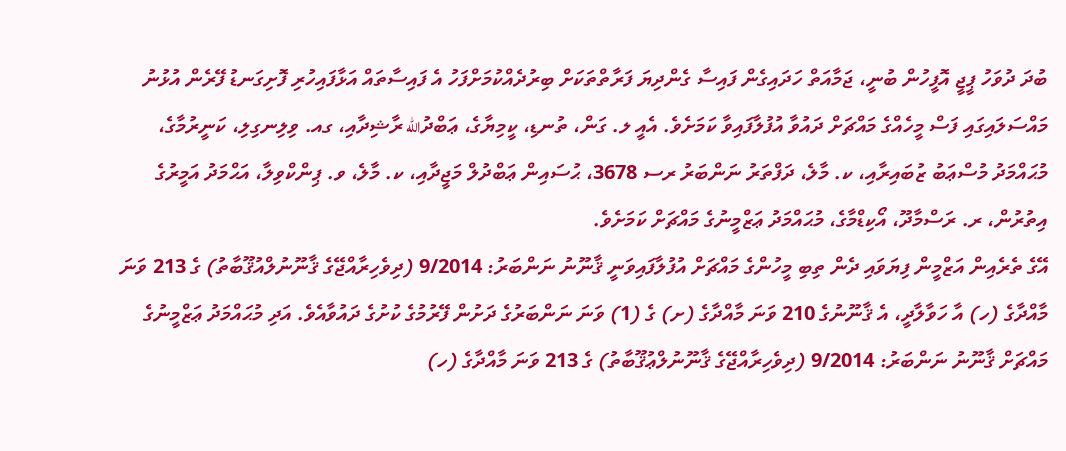ބުދަ ދުވަހު ޕީޖީ އޮފީހުން ބުނީ، ޖަމާއަތް ހަދައިގެން ފައިސާ ގެންދިޔަ ފަރާތްތަކަށް ބިރުދެއްކުމަށްފަހު އެ ފައިސާތައް އަޅާފައިހުރި ފޮށިގަނޑު ފޭރެން އުޅުނު މައްސަލައިގައި ފަސް މީހެއްގެ މައްޗަށް ދައުވާ އުފުލާފައިވާ ކަމަށެވެ. އެއީ ލ. ގަން، ތުނޑި، ކީމިޔާގެ، ޢަބްދުالله ރާޝިދާއި، ގއ. ވިލިނގިލި، ކަނީރުމާގެ، މުޙައްމަދު މުސްޢަބު ޒުބައިރާއި، ކ. މާލެ، ދަފްތަރު ނަންބަރު ރސ 3678، ޙުސައިން ޢަބްދުލް މަޖީދާއި، ކ. މާލެ، ވ. ޕިންކްވިލާ، އަޙްމަދު އަމީރުގެ އިތުރުން، ރ. ރަސްމާދޫ، އޯކިޑްމާގެ، މުޙައްމަދު ޢަޒްމީނުގެ މައްޗަށް ކަމަށެވެ.
އޭގެ ތެރެއިން އަޒްމީން ފިޔަވައި ދެން ތިބި މީހުންގެ މައްޗަށް އުފުލާފައިވަނީ ޤާނޫނު ނަންބަރު: 9/2014 (ދިވެހިރާއްޖޭގެ ޤާނޫނުލްއުޤޫބާތު) ގެ 213 ވަނަ މާއްދާގެ (ހ) އާ ހަވާލާދީ، އެ ޤާނޫނުގެ 210 ވަނަ މާއްދާގެ (ށ) ގެ (1) ވަނަ ނަންބަރުގެ ދަށުން ފޭރުމުގެ ކުށުގެ ދައުވާއެވެ. އަދި މުޙައްމަދު ޢަޒްމީނުގެ މައްޗަށް ޤާނޫނު ނަންބަރު: 9/2014 (ދިވެހިރާއްޖޭގެ ޤާނޫނުލްޢުޤޫބާތު) ގެ 213 ވަނަ މާއްދާގެ (ހ)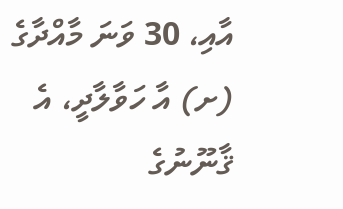އާއި، 30 ވަނަ މާއްދާގެ (ށ) އާ ހަވާލާދީ، އެ ޤާނޫނުގެ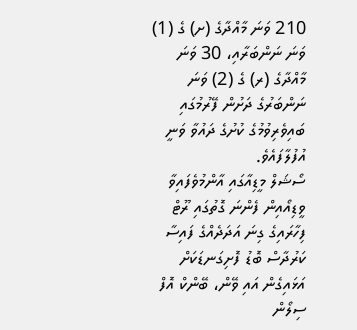210 ވަނަ މާއްދާގެ (ށ) ގެ (1) ވަނަ ނަންބަރާއި، 30 ވަނަ މާއްދާގެ (ރ) ގެ (2) ވަނަ ނަންބަރުގެ ދަށުން ފޭރުމުގައި ބައިވެރިވުމުގެ ކުށުގެ ދައުވާ ވަނީ އުފުލާފައެވެ.
ސޯޝަލް މީޑިއާގައި އާންމުވެފައިވާ ވީޑިއޯއިން ފެންނަ ގޮތުގައި ރޫޓް ފިހާރައިގެ ގިނަ އަދަދެއްގެ ފައިސާ ކަރުދާސް ބޮޑު ފޮށިގަނޑަކަށް އަޅައިގެން އައި ވޭން، ބޭންކް އޮފް ސިލޯން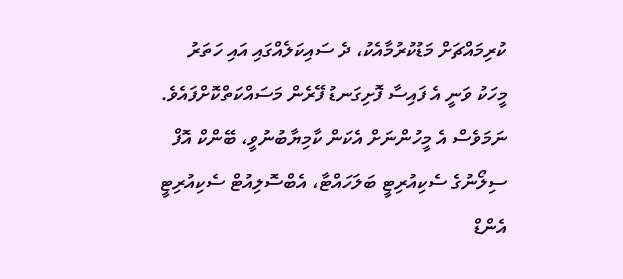ކުރިމައްޗަށް މަޑުކުރުމާއެކު، ދެ ސައިކަލެއްގައި އައި ހަތަރު މީހަކު ވަނީ އެ ފައިސާ ފޮށިގަނޑު ފޭރެން މަސައްކަތްކޮށްފައެވެ.
ނަމަވެސް އެ މީހުންނަށް އެކަން ކާމިޔާބުނުވީ، ބޭންކް އޮފް ސިލޯނުގެ ސެކިއުރިޓީ ބަލަހައްޓާ، އެބްސޮލިއުޓް ސެކިއުރިޓީ އެންޑް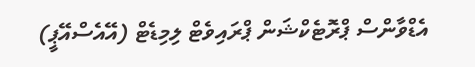އެޑްވާންސް ޕްރޮޓެކްޝަން ޕްރައިވެޓް ލިމިޑެޓް (އޭއެސްއޭޕީ)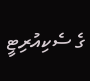ގެ ސެކިއުރިޓީ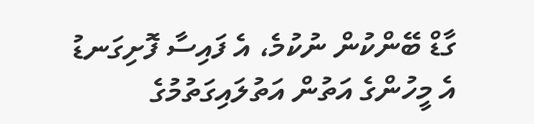ގާޑް ބޭންކުން ނުކުމެ، އެ ފައިސާ ފޮށިގަނޑު އެ މީހުންގެ އަތުން އަތުލައިގަތުމުގެ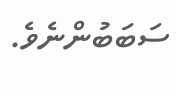ސަބަބުންނެވެ.